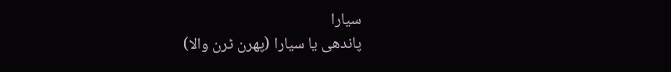سیارا
پاندھی یا سیارا (پھرن ٹرن والا)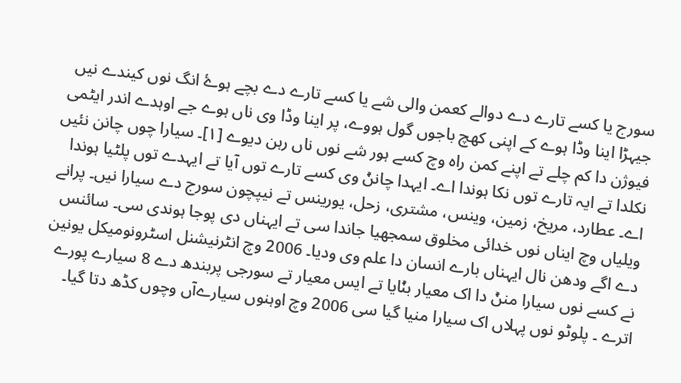سورج یا کسے تارے دے دوالے کعمن والی شے یا کسے تارے دے بچے ہوۓ انگ نوں کیندے نیں جیہڑا اینا وڈا ہوے کے اپنی کھچ باجوں گول ہووے، پر اینا وڈا وی ناں ہوے جے اوہدے اندر ایٹمی فیوژن دا کم چلے تے اپنے کمن راہ وچ کسے ہور شے نوں ناں رہن دیوے [۱]۔ سیارا چوں چانن نئیں نکلدا تے ایہ تارے توں نکا ہوندا اے۔ ایہدا چانݨ وی کسے تارے توں آیا تے ایہدے توں پلٹیا ہوندا اے۔ عطارد، مریخ، زمین، وینس، مشتری، زحل، یورینس تے نیپچون سورج دے سیارا نیں۔ پرانے ویلیاں وچ ایناں نوں خدائی مخلوق سمجھیا جاندا سی تے ایہناں دی پوجا ہوندی سی۔ سائنس دے اگے ودھن نال ایہناں بارے انسان دا علم وی ودیا۔ 2006 وچ انٹرنیشنل اسٹرونومیکل یونین نے کسے نوں سیارا منݨ دا اک معیار بݨایا تے ایس معیار تے سورجی پربندھ دے 8 سیارے پورے اترے ۔ پلوٹو نوں پہلاں اک سیارا منیا گیا سی 2006 وچ اوہنوں سیارےآں وچوں کڈھ دتا گیا۔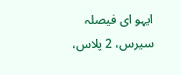ایہو ای فیصلہ سیرس، 2 پلاس،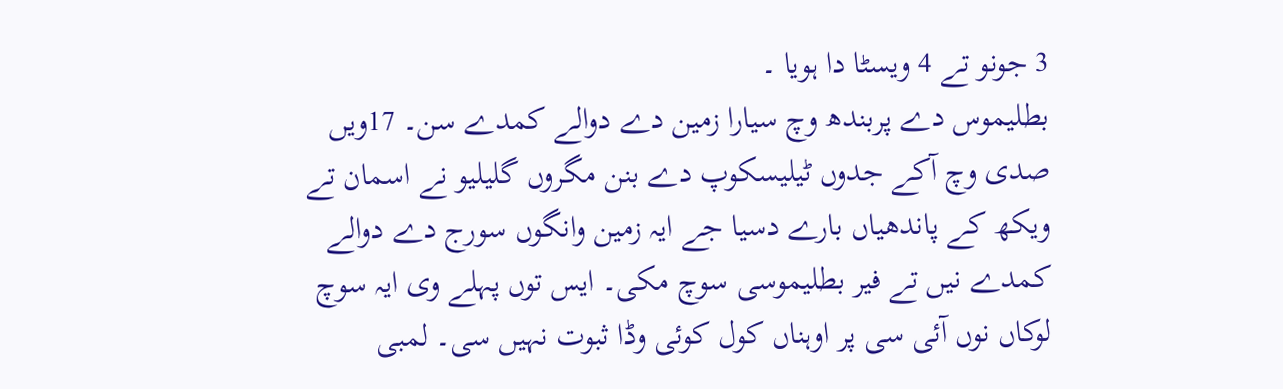3 جونو تے 4 ویسٹا دا ہویا ۔
بطلیموس دے پربندھ وچ سیارا زمین دے دوالے کمدے سن۔ 17ویں صدی وچ آکے جدوں ٹیلیسکوپ دے بنن مگروں گلیلیو نے اسمان تے ویکھ کے پاندھیاں بارے دسیا جے ایہ زمین وانگوں سورج دے دوالے کمدے نیں تے فیر بطلیموسی سوچ مکی۔ ایس توں پہلے وی ایہ سوچ لوکاں نوں آئی سی پر اوہناں کول کوئی وڈا ثبوت نہیں سی۔ لمبی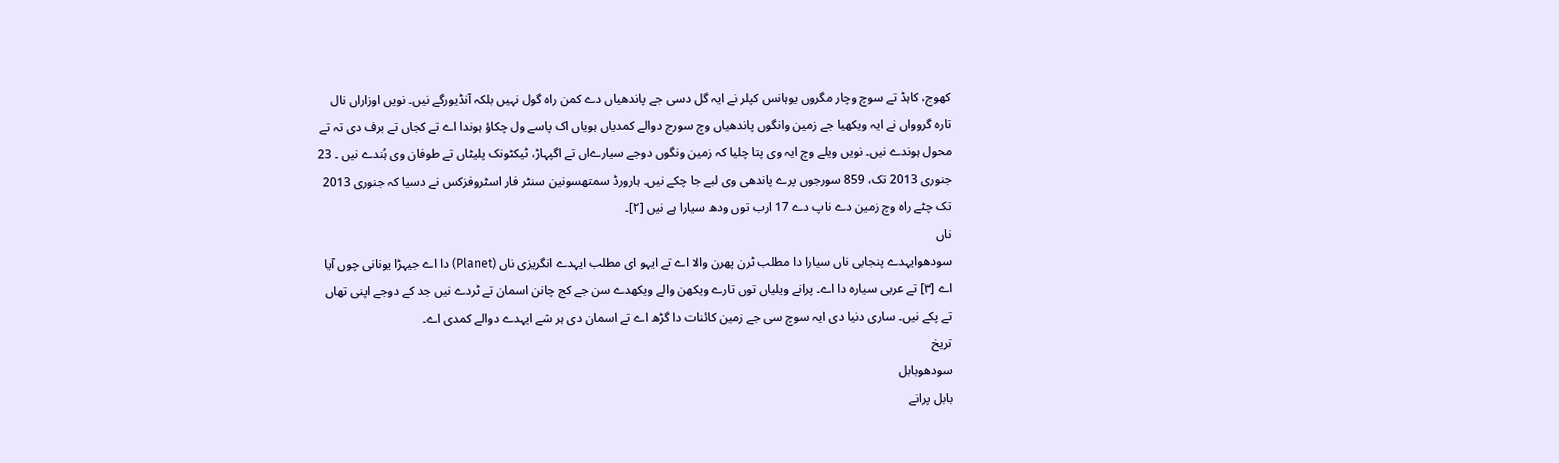کھوج، کاہڈ تے سوچ وچار مگروں یوہانس کپلر نے ایہ گل دسی جے پاندھیاں دے کمن راہ گول نہیں بلکہ آنڈیورگے نیں۔ نویں اوزاراں نال تارہ گروواں نے ایہ ویکھیا جے زمین وانگوں پاندھیاں وچ سورج دوالے کمدیاں ہویاں اک پاسے ول چکاؤ ہوندا اے تے کجاں تے برف دی تہ تے محول ہوندے نیں۔ نویں ویلے وچ ایہ وی پتا چلیا کہ زمین ونگوں دوجے سیارےاں تے اگپہاڑ، ٹیکٹونک پلیٹاں تے طوفان وی ہُندے نیں ۔ 23 جنوری 2013 تک، 859 سورجوں پرے پاندھی وی لبے جا چکے نیں۔ ہارورڈ سمتھسونین سنٹر فار اسٹروفزکس نے دسیا کہ جنوری 2013 تک چٹے راہ وچ زمین دے ناپ دے 17 ارب توں ودھ سیارا ہے نیں [۲]۔
ناں
سودھوایہدے پنجابی ناں سیارا دا مطلب ٹرن پھرن والا اے تے ایہو ای مطلب ایہدے انگریزی ناں (Planet) دا اے جیہڑا یونانی چوں آیا اے [۳] تے عربی سیارہ دا اے۔ پرانے ویلیاں توں تارے ویکھن والے ویکھدے سن جے کج چانن اسمان تے ٹردے نیں جد کے دوجے اپنی تھاں تے پکے نیں۔ ساری دنیا دی ایہ سوچ سی جے زمین کائنات دا گڑھ اے تے اسمان دی ہر شے ایہدے دوالے کمدی اے۔
تریخ
سودھوبابل
بابل پرانے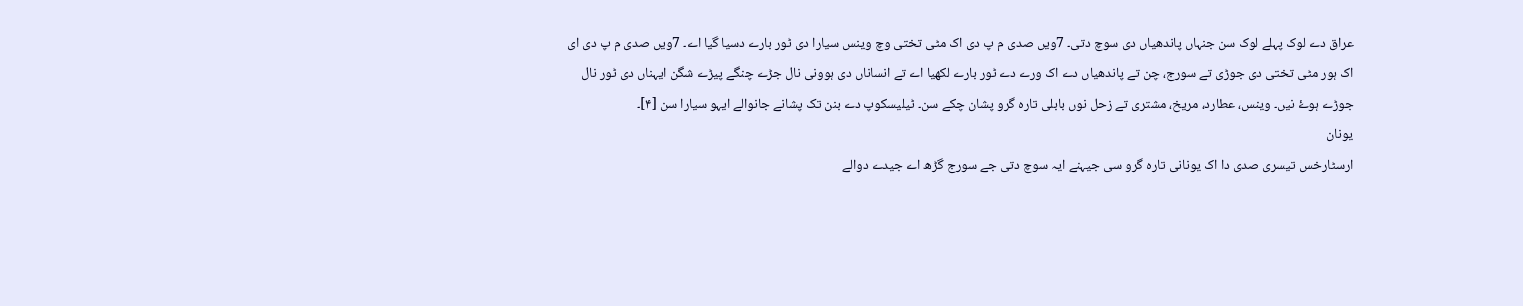عراق دے لوک پہلے لوک سن جنہاں پاندھیاں دی سوچ دتی۔ 7ویں صدی م پ دی اک مٹی تختی وچ وینس سیارا دی ٹور بارے دسیا گیا اے۔ 7ویں صدی م پ دی ای اک ہور مٹی تختی دی جوڑی تے سورج، چن تے پاندھیاں دے اک ورے دے ٹور بارے لکھیا اے تے انساناں دی ہوونی نال جڑے چنگے پیڑے شگن ایہناں دی ٹور نال جوڑے ہوۓ نیں۔ وینس، عطارد، مریخ، مشتری تے زحل نوں بابلی تارہ گرو پشان چکے سن۔ ٹیلیسکوپ دے بنن تک پشانے جانوالے ایہو سیارا سن [۴]۔
یونان
ارسٹارخس تیسری صدی دا اک یونانی تارہ گرو سی جیہنے ایہ سوچ دتی جے سورج گڑھ اے جیدے دوالے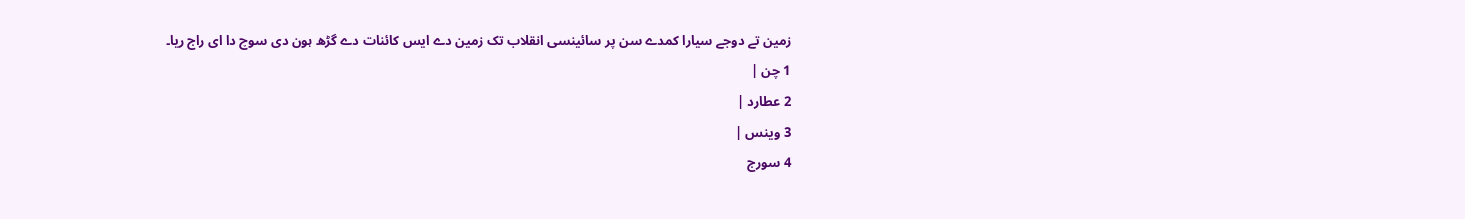زمین تے دوجے سیارا کمدے سن پر سائینسی انقلاب تک زمین دے ایس کائنات دے گڑھ ہون دی سوچ دا ای راج ریا۔
1 چن |
2 عطارد |
3 وینس |
4 سورج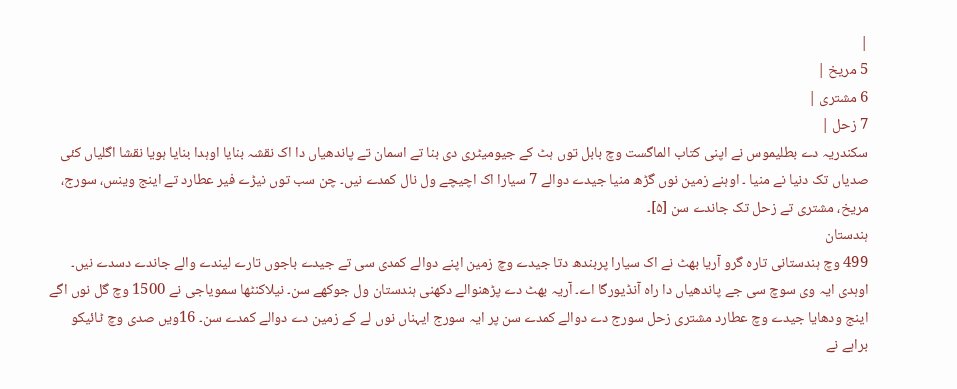|
5 مریخ |
6 مشتری |
7 زحل |
سکندریہ دے بطلیموس نے اپنی کتاب الماگست وچ بابل توں ہٹ کے جیومیٹری دی بنا تے اسمان تے پاندھیاں دا اک نقشہ بنایا اوہدا بنایا ہویا نقشا اگلیاں کئی صدیاں تک دنیا نے منیا ۔ اوہنے زمین نوں گڑھ منیا جیدے دوالے 7 سیارا اک اچیچے ول نال کمدے نیں۔ چن سب توں نیڑے فیر عطارد تے اینج وینس، سورج، مریخ، مشتری تے زحل تک جاندے سن [۵]۔
ہندستان
499 وچ ہندستانی تارہ گرو آریا بھٹ نے اک سیارا پربندھ دتا جیدے وچ زمین اپنے دوالے کمدی سی تے جیدے باجوں تارے لیندے والے جاندے دسدے نیں۔ اوہدی ایہ وی سوچ سی جے پاندھیاں دا راہ آنڈیورگا اے۔ آریہ بھٹ دے پڑھنوالے دکھنی ہندستان ول جوکھے سن۔ نیلاکنٹھا سمویاجی نے 1500 وچ گل نوں اگے اینج ودھایا جیدے وچ عطارد مشتری زحل سورج دے دوالے کمدے سن پر ایہ سورج ایہناں نوں لے کے زمین دے دوالے کمدے سن۔ 16ویں صدی وچ ٹائیکو براہے نے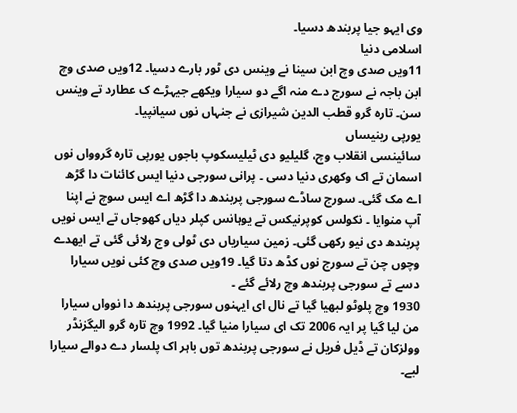وی ایہو جیا پربندھ دسیا۔
اسلامی دنیا
11ویں صدی وچ ابن سینا نے وینس دی ٹور بارے دسیا۔ 12ویں صدی وچ ابن باجہ نے سورج دے منہ اگے دو سیارا ویکھے جیہڑے ک عطارد تے وینس سن۔ تارہ گرو قطب الدین شیرازی نے جنہاں نوں سیانپیا۔
یورپی رینیساں
سائینسی انقلاب وچ، گلیلیو دی ٹیلیسکوپ باجوں یورپی تارہ گروواں نوں اسمان تے اک وکھری دنیا دسی ۔ پرانی سورجی دنیا ایس کائنات دا گڑھ اے مک گئی۔ سورج ساڈے سورجی پربندھ دا گڑھ اے ایس سوچ نے اپنا آپ منوایا ۔ نکولس کوپرنیکس تے یوہانس کپلر دیاں کھوجاں تے ایس نویں پربندھ دی نیو رکھی گئی۔ زمین سیاریاں دی ٹولی وج رلائی گئی تے ایھدے وچوں چن تے سورج نوں کڈھ دتا گیا۔ 19ویں صدی وچ کئی نویں سیارا دسے تے سورجی پربندھ وچ رلائے گئے ۔
1930 وچ پلوٹو لبھیا گیا تے نال ای ایہنوں سورجی پربندھ دا نوواں سیارا من لیا گیا پر ایہ 2006 تک ای سیارا منیا گیا۔ 1992 وچ تارہ گرو الیگزنڈر وولزکان تے ڈیل فریل نے سورجی پربندھ توں باہر اک پلسار دے دوالے سیارا لبے۔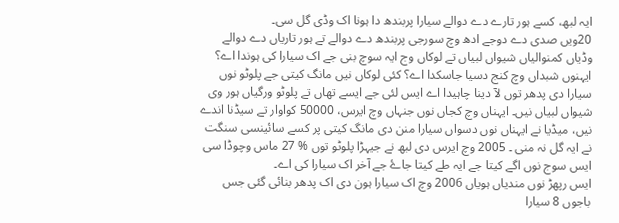ایہ لبھ، کسے ہور تارے دے دوالے سیارا پربندھ دا ہونا اک وڈی گل سی۔
20ویں صدی دے دوجے ادھ وچ سورجی پربندھ دے دوالے تے ہور تاریاں دے دوالے وڈیاں کمنوالیاں شیواں لبیاں تے لوکاں وج ایہ سوچ بنی جے اک سیارا کی ہوندا اے؟ ایہنوں شبداں وچ کنج دسیا جاسکدا اے؟ کئی لوکاں نیں مانگ کیتی جے پلوٹو نوں سیارا دی پدھر توں لآ دینا چاہیدا اے ایس لئی جے ایسے تھاں تے پلوٹو ورگیاں ہور وی شیواں لبیاں نیں۔ ایہناں وچ کجاں نوں جنہاں وچ ایرس، 50000 کواوار تے سیڈنا اندے نیں، میڈیا نے ایہناں نوں دسواں سیارا منن دی مانگ کیتی پر کسے سائینسی سنگت نے ایہ گل نہ منی ۔ 2005 وچ ایرس دی لبھ نے جیہڑا پلوٹو توں % 27 ماس وچوڈا سی ایس سوج نوں اگے کیتا جے ایہ طے کیتا جاۓ جے آخر اک سیارا کی اے۔
ایس رپھڑ نوں مندیاں ہویاں 2006 وچ اک سیارا ہون دی اک پدھر بنائی گئی جس باجوں 8 سیارا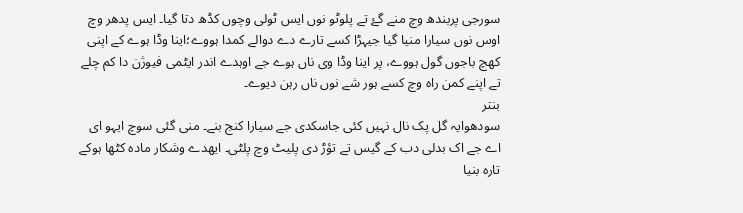سورجی پربندھ وچ منے گۓ تے پلوٹو نوں ایس ٹولی وچوں کڈھ دتا گیا۔ ایس پدھر وچ اوس نوں سیارا منیا گیا جیہڑا کسے تارے دے دوالے کمدا ہووے؛اینا وڈا ہوے کے اپنی کھچ باجوں گول ہووے، پر اینا وڈا وی ناں ہوے جے اوہدے اندر ایٹمی فیوژن دا کم چلے تے اپنے کمن راہ وچ کسے ہور شے نوں ناں رہن دیوے۔
بنتر
سودھوایہ گل پک نال نہیں کئی جاسکدی جے سیارا کنج بنے۔ منی گئی سوچ ایہو ای اے جے اک بدلی دب کے گیس تے تؤڑ دی پلیٹ وچ پلٹی۔ ایھدے وشکار مادہ کٹھا ہوکے تارہ بنیا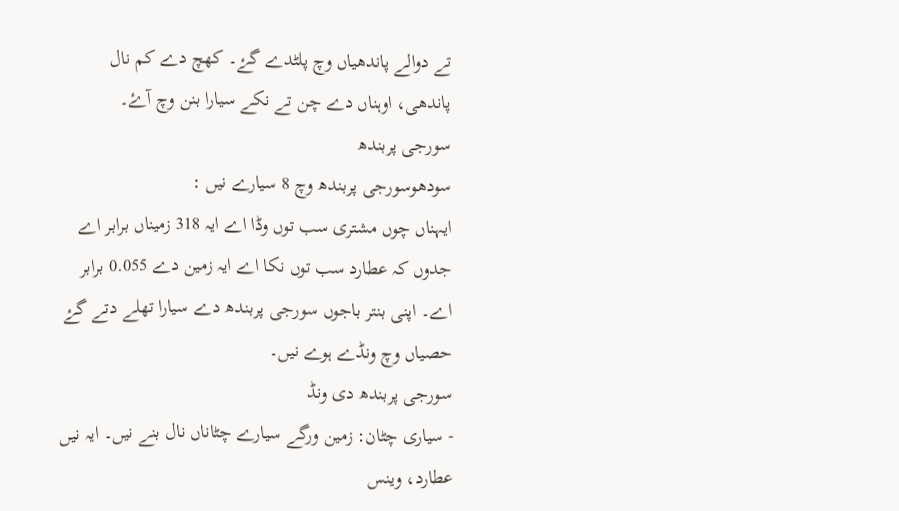تے دوالے پاندھیاں وچ پلٹدے گۓ۔ کھچ دے کم نال پاندھی، اوہناں دے چن تے نکے سیارا بنن وچ آۓ۔
سورجی پربندھ
سودھوسورجی پربندھ وچ 8 سیارے نیں :
ایہناں چوں مشتری سب توں وڈا اے ایہ 318 زمیناں برابر اے جدوں کہ عطارد سب توں نکا اے ایہ زمین دے 0.055 برابر اے۔ اپنی بنتر باجوں سورجی پربندھ دے سیارا تھلے دتے گۓ حصیاں وچ ونڈے ہوے نیں۔
سورجی پربندھ دی ونڈ
- سیاری چٹان: زمین ورگے سیارے چٹاناں نال بنے نیں۔ ایہ نیں عطارد، وینس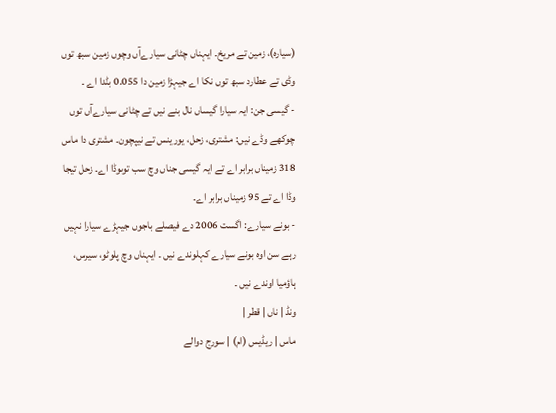(سیارہ)، زمین تے مریخ۔ ایہناں چٹانی سیارےآں وچوں زمین سبھ توں وڈی تے عطارد سبھ توں نکا اے جیہڑا زمین دا 0.055 بݨدا اے ۔
- گیسی جن: ایہ سیارا گیساں نال بنے نیں تے چٹانی سیارےآں توں چوکھے وڈے نیں: مشتری، زحل، یورینس تے نیپچون۔ مشتری دا ماس 318 زمیناں برابر اے تے ایہ گیسی جناں وچ سب توںوڈا اے۔ زحل تیجا وڈا اے تے 95 زمیناں برابر اے۔
- بونے سیارے: اگست 2006 دے فیصلے باجوں جیہڑے سیارا نہیں رہے سن اوہ بونے سیارے کہلوندے نیں ۔ ایہناں وچ پلوٹو، سیرس، ہاؤمیا اوندے نیں ۔
ونڈ | ناں | قطر |
ماس | ریڈیس (ام) | سورج دوالے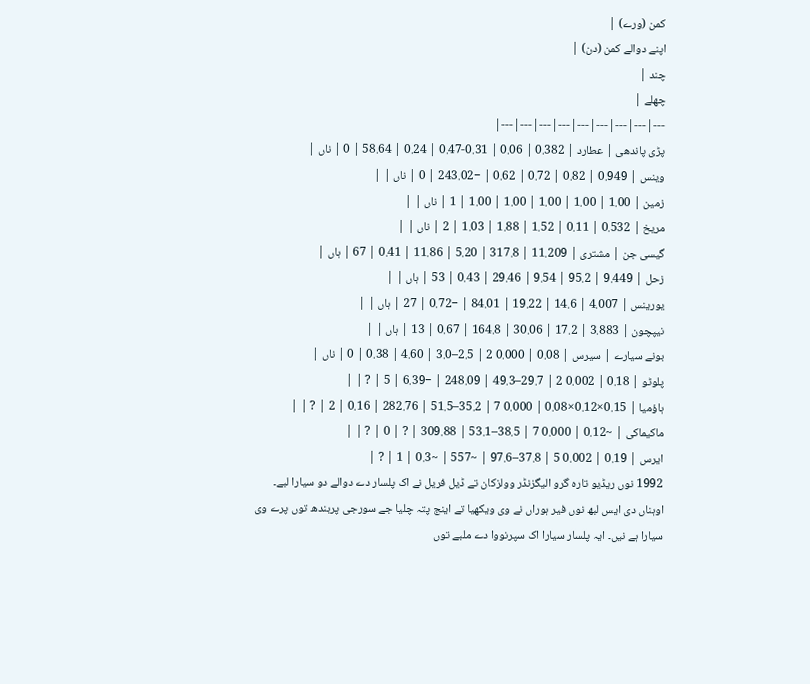کمن (ورے) |
اپنے دوالے کمن (دن) |
چند |
چھلے |
---|---|---|---|---|---|---|---|---|
پڑی پاندھی | عطارد | 0.382 | 0.06 | 0.31-0.47 | 0.24 | 58.64 | 0 | ناں |
وینس | 0.949 | 0.82 | 0.72 | 0.62 | −243.02 | 0 | ناں | |
زمین | 1.00 | 1.00 | 1.00 | 1.00 | 1.00 | 1 | ناں | |
مریخ | 0.532 | 0.11 | 1.52 | 1.88 | 1.03 | 2 | ناں | |
گیسی جن | مشتری | 11.209 | 317.8 | 5.20 | 11.86 | 0.41 | 67 | ہاں |
زحل | 9.449 | 95.2 | 9.54 | 29.46 | 0.43 | 53 | ہاں | |
یورینس | 4.007 | 14.6 | 19.22 | 84.01 | −0.72 | 27 | ہاں | |
نیپچون | 3.883 | 17.2 | 30.06 | 164.8 | 0.67 | 13 | ہاں | |
بونے سیارے | سیرس | 0.08 | 0.000 2 | 2.5–3.0 | 4.60 | 0.38 | 0 | ناں |
پلوٹو | 0.18 | 0.002 2 | 29.7–49.3 | 248.09 | −6.39 | 5 | ? | |
ہاؤمیا | 0.15×0.12×0.08 | 0.000 7 | 35.2–51.5 | 282.76 | 0.16 | 2 | ? | |
ماکیماکی | ~0.12 | 0.000 7 | 38.5–53.1 | 309.88 | ? | 0 | ? | |
ایرس | 0.19 | 0.002 5 | 37.8–97.6 | ~557 | ~0.3 | 1 | ? |
1992 نوں ریڈیو تارہ گرو الیگزنڈر وولزکان تے ڈیل فریل نے اک پلسار دے دوالے دو سیارا لبے۔ اوہناں دی ایس لبھ نوں فیر ہوراں نے وی ویکھیا تے اینج پتہ چلیا جے سورجی پربندھ توں پرے وی سیارا ہے نیں۔ ایہ پلسار سیارا اک سپرنووا دے ملبے توں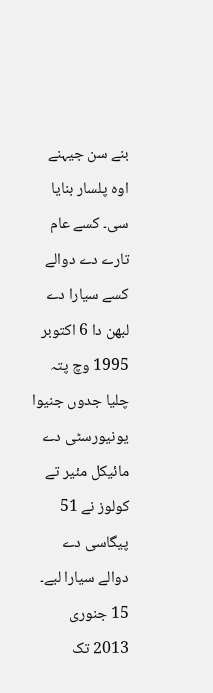بنے سن جیہنے اوہ پلسار بنایا سی۔ کسے عام تارے دے دوالے کسے سیارا دے لبھن دا 6 اکتوبر 1995 وچ پتہ چلیا جدوں جنیوا یونیورسٹی دے مائیکل مئير تے کولوز نے 51 پیگاسی دے دوالے سیارا لبے۔ 15 جنوری 2013 تک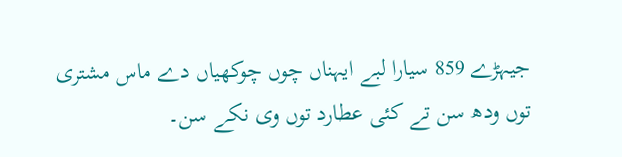جیہڑے 859 سیارا لبے ایہناں چوں چوکھیاں دے ماس مشتری توں ودھ سن تے کئی عطارد توں وی نکے سن۔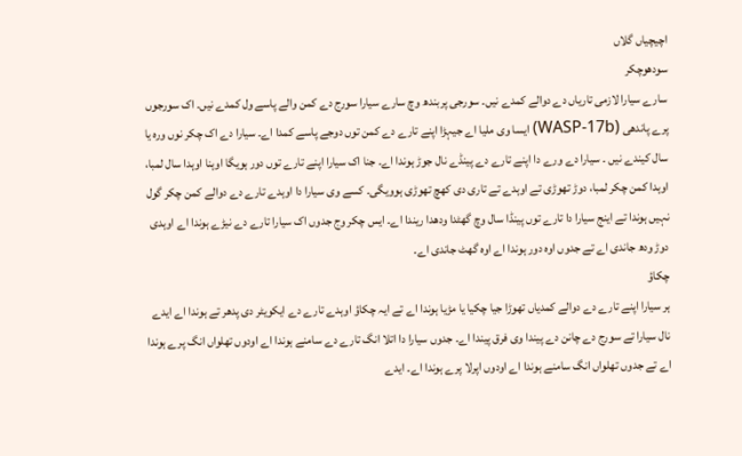اچیچیاں گلاں
سودھوچکر
سارے سیارا لازمی تاریاں دے دوالے کمدے نیں۔ سورجی پربندھ وچ سارے سیارا سورج دے کمن والے پاسے ول کمدے نیں۔ اک سورجوں پرے پاندھی (WASP-17b) ایسا وی ملیا اے جیہڑا اپنے تارے دے کمن توں دوجے پاسے کمدا اے۔ سیارا دے اک چکر نوں ورہ یا سال کیندے نیں ۔ سیارا دے ورے دا اپنے تارے دے پینڈے نال جوڑ ہوندا اے۔ جنا اک سیارا اپنے تارے توں دور ہویگا اوہنا اوہدا سال لمبا، اوہدا کمن چکر لمبا، دوڑ تھوڑی تے اوہدے تے تاری دی کھچ تھوڑی ہوویگی۔ کسے وی سیارا دا اوہدے تارے دے دوالے کمن چکر گول نہیں ہوندا تے اینج سیارا دا تارے توں پینڈا سال وچ گھٹدا ودھدا ریندا اے۔ ایس چکر وج جدوں اک سیارا تارے دے نیڑے ہوندا اے اوہدی دوڑ ودھ جاندی اے تے جدوں اوہ دور ہوندا اے اوہ گھٹ جاندی اے۔
چکاؤ
ہر سیارا اپنے تارے دے دوالے کمدیاں تھوڑا جیا چکیا یا مڑیا ہوندا اے تے ایہ چکاؤ اوہدے تارے دے ایکویٹر دی پدھر تے ہوندا اے ایدے نال سیارا تے سورج دے چانن دے پیندا وی فرق پیندا اے۔ جدوں سیارا دا اتلا انگ تارے دے سامنے ہوندا اے اودوں تھلواں انگ پرے ہوندا اے تے جدوں تھلواں انگ سامنے ہوندا اے اودوں اپرلا پرے ہوندا اے۔ ایدے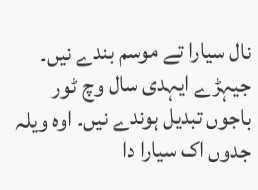نال سیارا تے موسم بندے نیں۔ جیہڑے ایہدی سال وچ ٹور باجوں تبدیل ہوندے نیں۔ اوہ ویلہ جدوں اک سیارا دا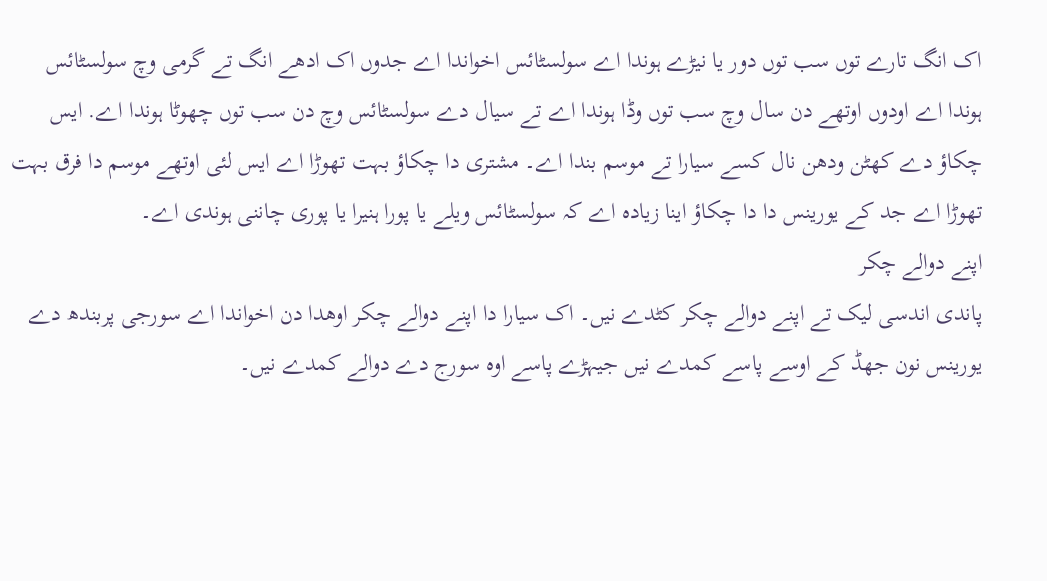اک انگ تارے توں سب توں دور یا نیڑے ہوندا اے سولسٹائس اخواندا اے جدوں اک ادھے انگ تے گرمی وچ سولسٹائس ہوندا اے اودوں اوتھے دن سال وچ سب توں وڈا ہوندا اے تے سیال دے سولسٹائس وچ دن سب توں چھوٹا ہوندا اے. ایس چکاؤ دے کھٹن ودھن نال کسے سیارا تے موسم بندا اے۔ مشتری دا چکاؤ بہت تھوڑا اے ایس لئی اوتھے موسم دا فرق بہت تھوڑا اے جد کے یورینس دا دا چکاؤ اینا زیادہ اے کہ سولسٹائس ویلے یا پورا ہنیرا یا پوری چاننی ہوندی اے۔
اپنے دوالے چکر
پاندی اندسی لیک تے اپنے دوالے چکر کٹدے نیں۔ اک سیارا دا اپنے دوالے چکر اوھدا دن اخواندا اے سورجی پربندھ دے یورینس نون جھڈ کے اوسے پاسے کمدے نیں جیہڑے پاسے اوہ سورج دے دوالے کمدے نیں۔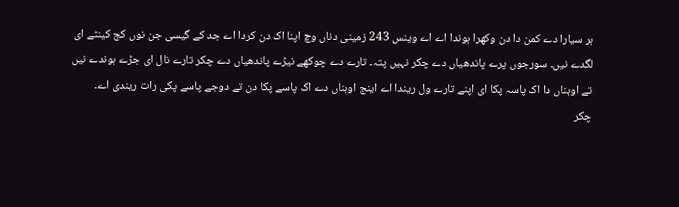ہر سیارا دے کمن دا دن وکھرا ہوندا اے اے وینس 243 زمینی دناں وچ اپنا اک دن کردا اے جد کے گیسی جن نوں کج کینٹے ای لگدے نیں۔ سورجوں پرے پاندھیاں دے چکر نہیں پتہ۔ تارے دے چوکھے نیڑے پاندھیاں دے چکر تارے نال ای جڑے ہوندے نیں تے اوہناں دا اک پاسہ پکا ای اپنے تارے ول ریندا اے اینج اوہناں دے اک پاسے پکا دن تے دوجے پاسے پکی رات ریندی اے۔
چکر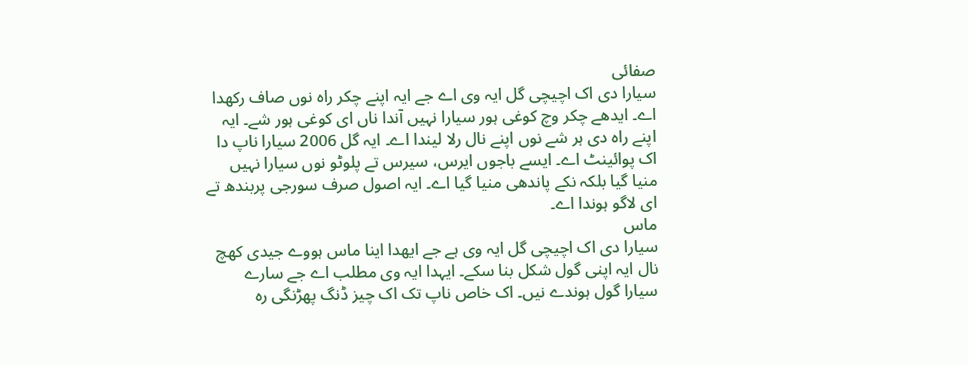صفائی
سیارا دی اک اچیچی گل ایہ وی اے جے ایہ اپنے چکر راہ نوں صاف رکھدا اے۔ ایدھے چکر وچ کوغی ہور سیارا نہیں آندا ناں ای کوغی ہور شے۔ ایہ اپنے راہ دی ہر شے نوں اپنے نال رلا لیندا اے۔ ایہ گل 2006 سیارا ناپ دا اک پوائینٹ اے۔ ایسے باجوں ایرس، سیرس تے پلوٹو نوں سیارا نہیں منیا گیا بلکہ نکے پاندھی منیا گیا اے۔ ایہ اصول صرف سورجی پربندھ تے ای لاگو ہوندا اے۔
ماس
سیارا دی اک اچیچی گل ایہ وی ہے جے ایھدا اینا ماس ہووے جیدی کھچ نال ایہ اپنی گول شکل بنا سکے۔ ایہدا ایہ وی مطلب اے جے سارے سیارا گول ہوندے نیں۔ اک خاص ناپ تک اک چیز ڈنگ پھڑنگی رہ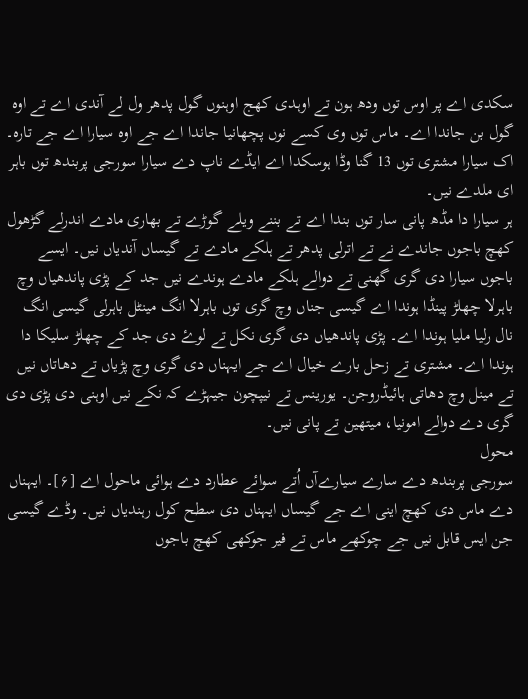سکدی اے پر اوس توں ودھ ہون تے اوہدی کھج اوہنوں گول پدھر ول لے آندی اے تے اوہ گول بن جاندا اے۔ ماس توں وی کسے نوں پچھانیا جاندا اے جے اوہ سیارا اے جے تارہ۔ اک سیارا مشتری توں 13 گنا وڈا ہوسکدا اے ایڈے ناپ دے سیارا سورجی پربندھ توں باہر ای ملدے نیں۔
ہر سیارا دا مڈھ پانی سار توں بندا اے تے بننے ویلے گوڑے تے بھاری مادے اندرلے گڑھول کھچ باجوں جاندے نے تے اترلی پدھر تے ہلکے مادے تے گیساں آندیاں نیں۔ ایسے باجوں سیارا دی گری گھنی تے دوالے ہلکے مادے ہوندے نیں جد کے پڑی پاندھیاں وچ باہرلا چھلڑ پینڈا ہوندا اے گیسی جناں وچ گری توں باہرلا انگ مینٹل باہرلی گیسی انگ نال رلیا ملیا ہوندا اے۔ پڑی پاندھیاں دی گری نکل تے لوۓ دی جد کے چھلڑ سلیکا دا ہوندا اے۔ مشتری تے زحل بارے خیال اے جے ایہناں دی گری وچ پڑیاں تے دھاتاں نیں تے مینل وچ دھاتی ہائیڈروجن۔ یورینس تے نیپچون جیہڑے کہ نکے نیں اوہنی دی پڑی دی گری دے دوالے امونیا، میتھین تے پانی نیں۔
محول
سورجی پربندھ دے سارے سیارےآں اُتے سوائے عطارد دے ہوائی ماحول اے [۶]۔ ایہناں دے ماس دی کھچ اینی اے جے گیساں ایہناں دی سطح کول رہندیاں نیں۔ وڈے گیسی جن ایس قابل نیں جے چوکھے ماس تے فیر جوکھی کھچ باجوں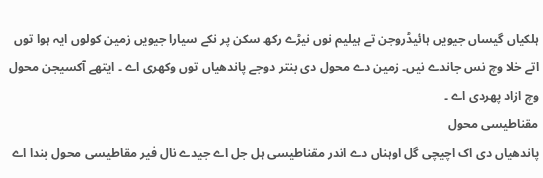ہلکیاں گیساں جیویں ہائیڈروجن تے ہیلیم نوں نیڑے رکھ سکن پر نکے سیارا جیویں زمین کولوں ایہ ہوا توں اتے خلا وچ نس جاندے نیں۔ زمین دے محول دی بنتر دوجے پاندھیاں توں وکھری اے ۔ ایتھے آکسیجن محول وچ ازاد پھردی اے ۔
مقناطیسی محول
پاندھیاں دی اک اچیچی گل اوہناں دے اندر مقناطیسی ہل جل اے جیدے نال فیر مقاطیسی محول بندا اے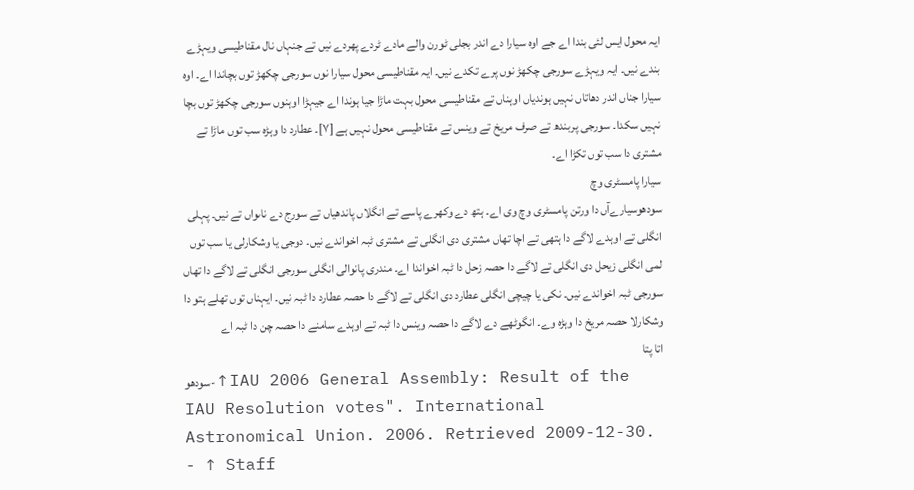ایہ محول ایس لئی بندا اے جے اوہ سیارا دے اندر بجلی ٹورن والے مادے ٹردے پھردے نیں تے جنہاں نال مقناطیسی ویہڑے بندے نیں۔ ایہ ویہڑے سورجی چکھڑ نوں پرے تکدے نیں۔ ایہ مقناطیسی محول سیارا نوں سورجی چکھڑ توں بچاندا اے۔ اوہ سیارا جناں اندر دھاتاں نہیں ہوندیاں اوہناں تے مقناطیسی محول بہت ماڑا جیا ہوندا اے جیہڑا اوہنوں سورجی چکھڑ توں بچا نہیں سکدا۔ سورجی پربندھ تے صرف مریخ تے وینس تے مقناطیسی محول نہیں ہے [۷]۔ عطارد دا وہڑہ سب توں ماڑا تے مشتری دا سب توں تکڑا اے۔
سیارا پامسٹری وچ
سودھوسیارےآں دا ورتن پامسٹری وچ وی اے۔ ہتھ دے وکھرے پاسے تے انگلاں پاندھیاں تے سورج دے ناںواں تے نیں۔ پہلی انگلی تے اوہدے لاگے دا ہتھی تے اچا تھاں مشتری دی انگلی تے مشتری ٹبہ اخواندے نیں۔ دوجی یا وشکارلی یا سب توں لمی انگلی زیحل دی انگلی تے لاگے دا حصہ زحل دا ٹبہ اخواندا اے۔ مندری پانوالی انگلی سورجی انگلی تے لاگے دا تھاں سورجی ٹبہ اخواندے نیں۔ نکی یا چیچی انگلی عطارد دی انگلی تے لاگے دا حصہ عطارد دا ٹبہ نیں۔ ایہناں توں تھلے ہتو دا وشکارلا حصہ مریخ دا وہڑہ وے۔ انگوٹھے دے لاگے دا حصہ وینس دا ٹبہ تے اوہدے سامنے دا حصہ چن دا ٹبہ اے
اتا پتا
سودھو- ↑ IAU 2006 General Assembly: Result of the IAU Resolution votes". International Astronomical Union. 2006. Retrieved 2009-12-30.
- ↑ Staff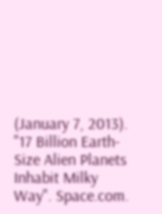(January 7, 2013). "17 Billion Earth-Size Alien Planets Inhabit Milky Way". Space.com.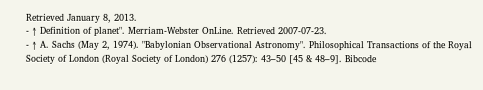Retrieved January 8, 2013.
- ↑ Definition of planet". Merriam-Webster OnLine. Retrieved 2007-07-23.
- ↑ A. Sachs (May 2, 1974). "Babylonian Observational Astronomy". Philosophical Transactions of the Royal Society of London (Royal Society of London) 276 (1257): 43–50 [45 & 48–9]. Bibcode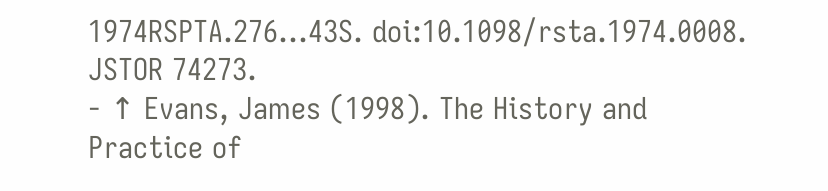1974RSPTA.276...43S. doi:10.1098/rsta.1974.0008. JSTOR 74273.
- ↑ Evans, James (1998). The History and Practice of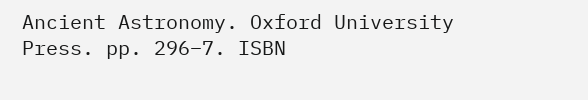Ancient Astronomy. Oxford University Press. pp. 296–7. ISBN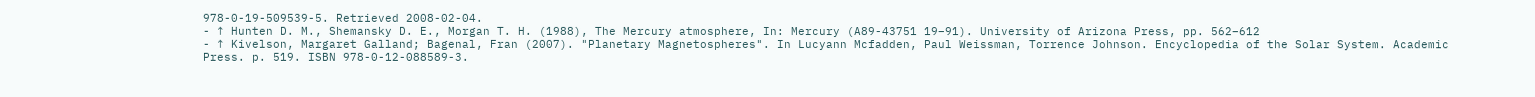978-0-19-509539-5. Retrieved 2008-02-04.
- ↑ Hunten D. M., Shemansky D. E., Morgan T. H. (1988), The Mercury atmosphere, In: Mercury (A89-43751 19–91). University of Arizona Press, pp. 562–612
- ↑ Kivelson, Margaret Galland; Bagenal, Fran (2007). "Planetary Magnetospheres". In Lucyann Mcfadden, Paul Weissman, Torrence Johnson. Encyclopedia of the Solar System. Academic Press. p. 519. ISBN 978-0-12-088589-3.